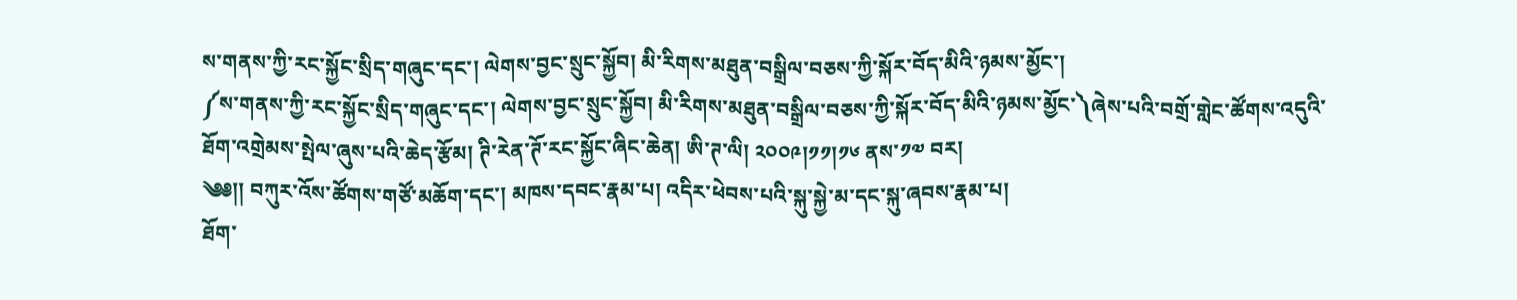ས་གནས་ཀྱི་རང་སྐྱོང་སྲིད་གཞུང་དང་། ལེགས་བྱང་སྲུང་སྐྱོབ། མི་རིགས་མཐུན་བསྒྲིལ་བཅས་ཀྱི་སྐོར་བོད་མིའི་ཉམས་མྱོང་།
༼ས་གནས་ཀྱི་རང་སྐྱོང་སྲིད་གཞུང་དང་། ལེགས་བྱང་སྲུང་སྐྱོབ། མི་རིགས་མཐུན་བསྒྲིལ་བཅས་ཀྱི་སྐོར་བོད་མིའི་ཉམས་མྱོང་༽ཞེས་པའི་བགྲོ་གླེང་ཚོགས་འདུའི་ཐོག་འགྲེམས་སྤེལ་ཞུས་པའི་ཆེད་རྩོམ། ཊི་རེན་ཊོ་རང་སྐྱོང་ཞིང་ཆེན། ཨི་ཊ་ལི། ༢༠༠༩།༡༡།༡༦ ནས་༡༧ བར།
༄༅།། བཀུར་འོས་ཚོགས་གཙོ་མཆོག་དང་། མཁས་དབང་རྣམ་པ། འདིར་ཕེབས་པའི་སྐུ་སྐྱེ་མ་དང་སྐུ་ཞབས་རྣམ་པ།
ཐོག་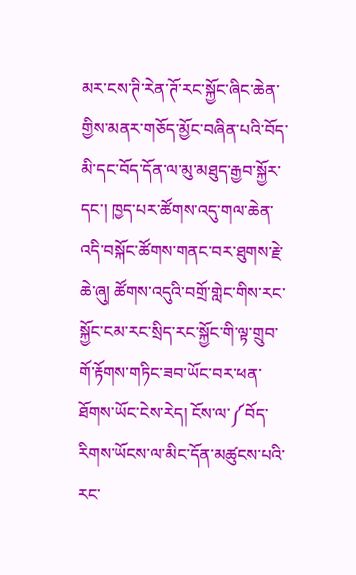མར་ངས་ཊི་རེན་ཊོ་རང་སྐྱོང་ཞིང་ཆེན་གྱིས་མནར་གཅོད་མྱོང་བཞིན་པའི་བོད་མི་དང་བོད་དོན་ལ་མུ་མཐུད་རྒྱབ་སྐྱོར་དང་། ཁྱད་པར་ཚོགས་འདུ་གལ་ཆེན་འདི་བསྐོང་ཚོགས་གནང་བར་ཐུགས་རྗེ་ཆེ་ཞུ། ཚོགས་འདུའི་བགྲོ་གླེང་གིས་རང་སྐྱོང་ངམ་རང་སྲིད་རང་སྐྱོང་གི་ལྟ་གྲུབ་གོ་རྟོགས་གཏིང་ཟབ་ཡོང་བར་ཕན་ཐོགས་ཡོང་ངེས་རེད། ངོས་ལ་༼བོད་རིགས་ཡོངས་ལ་མིང་དོན་མཚུངས་པའི་རང་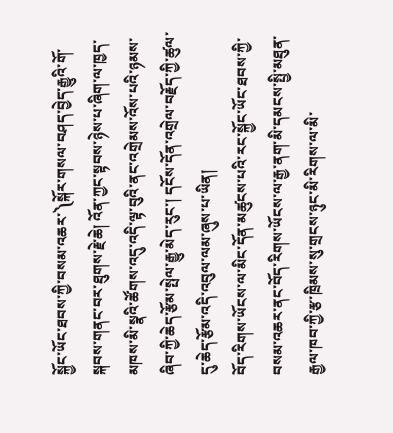སྐྱོང་ཡོང་ཐབས་ཀྱི་བསམ་འཆར་༽སྐོར་གསལ་བཤད་བྱེད་རྒྱུའི་གོ་སྐབས་གནང་བར་ཐུགས་རྗེ་ཆེ། འོན་ཀྱང་སྟབས་ཉེས་པ་ཞིག་ལ་ཁྱད་མཁས་མི་སྣའི་ཚོགས་འདུ་འདི་ལྟ་བུའི་ནང་འགྲེམས་འོས་པའི་ཉམས་ཞིབ་ཀྱི་ཆེད་རྩོམ་སྤེལ་རྒྱུ་མེད་རུང་། དངོས་དོན་འགྲེལ་བརྗོད་ཀྱི་ཚུལ་དུ་ཆེད་རྩོམ་འདི་འབུལ་ལམ་ཞུས་པ་ཡིན།
བོད་རིགས་ཡོངས་ལ་མིང་དོན་མཚུངས་པའི་རང་སྐྱོང་ཡོང་ཐབས་ཀྱི་བསམ་འཆར་ནང་བོད་རིགས་ཡོངས་ལ་རྒྱ་ནག་མི་དམངས་སྤྱི་མཐུན་རྒྱལ་ཁབ་ཀྱི་རྩ་ཁྲིམས་སུ་གྲངས་ཉུང་མི་རིགས་ལ་མི་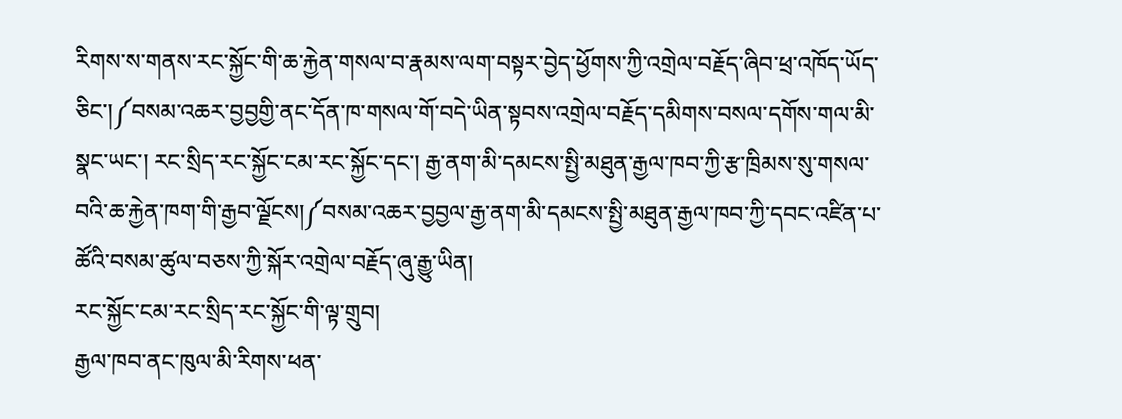རིགས་ས་གནས་རང་སྐྱོང་གི་ཆ་རྐྱེན་གསལ་བ་རྣམས་ལག་བསྟར་བྱེད་ཕྱོགས་ཀྱི་འགྲེལ་བརྗོད་ཞིབ་ཕྲ་འཁོད་ཡོད་ཅིང་།༼བསམ་འཆར་བྱབྱགྱི་ནང་དོན་ཁ་གསལ་གོ་བདེ་ཡིན་སྟབས་འགྲེལ་བརྗོད་དམིགས་བསལ་དགོས་གལ་མི་སྣང་ཡང་། རང་སྲིད་རང་སྐྱོང་ངམ་རང་སྐྱོང་དང་། རྒྱ་ནག་མི་དམངས་སྤྱི་མཐུན་རྒྱལ་ཁབ་ཀྱི་རྩ་ཁྲིམས་སུ་གསལ་བའི་ཆ་རྐྱེན་ཁག་གི་རྒྱབ་ལྗོངས།༼བསམ་འཆར་བྱབྱལ་རྒྱ་ནག་མི་དམངས་སྤྱི་མཐུན་རྒྱལ་ཁབ་ཀྱི་དབང་འཛིན་པ་ཚོའི་བསམ་ཚུལ་བཅས་ཀྱི་སྐོར་འགྲེལ་བརྗོད་ཞུ་རྒྱུ་ཡིན།
རང་སྐྱོང་ངམ་རང་སྲིད་རང་སྐྱོང་གི་ལྟ་གྲུབ།
རྒྱལ་ཁབ་ནང་ཁུལ་མི་རིགས་ཕན་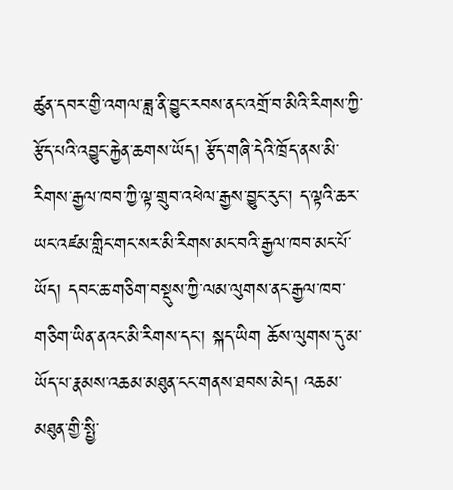ཚུན་དབར་གྱི་འགལ་ཟླ་ནི་བྱུང་རབས་ནང་འགྲོ་བ་མིའི་རིགས་ཀྱི་རྩོད་པའི་འབྱུང་རྐྱེན་ཆགས་ཡོད། རྩོད་གཞི་དེའི་ཁྲོད་ནས་མི་རིགས་རྒྱལ་ཁབ་ཀྱི་ལྟ་གྲུབ་འཕེལ་རྒྱས་བྱུང་རུང་། ད་ལྟའི་ཆར་ཡང་འཛམ་གླིང་གང་སར་མི་རིགས་མང་བའི་རྒྱལ་ཁབ་མང་པོ་ཡོད། དབང་ཆ་གཅིག་བསྡུས་ཀྱི་ལམ་ལུགས་ནང་རྒྱལ་ཁབ་གཅིག་ཡིན་ནའང་མི་རིགས་དང་། སྐད་ཡིག ཆོས་ལུགས་དུ་མ་ཡོད་པ་རྣམས་འཆམ་མཐུན་ངང་གནས་ཐབས་མེད། འཆམ་མཐུན་གྱི་སྤྱི་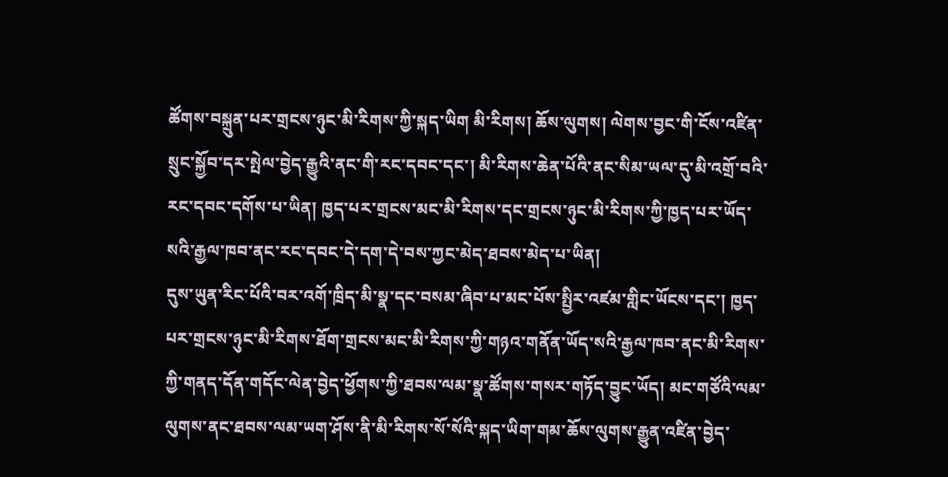ཚོགས་བསྐྲུན་པར་གྲངས་ཉུང་མི་རིགས་ཀྱི་སྐད་ཡིག མི་རིགས། ཆོས་ལུགས། ལེགས་བྱང་གི་ངོས་འཛིན་སྲུང་སྐྱོབ་དར་སྤེལ་བྱེད་རྒྱུའི་ནང་གི་རང་དབང་དང་། མི་རིགས་ཆེན་པོའི་ནང་སིམ་ཡལ་དུ་མི་འགྲོ་བའི་རང་དབང་དགོས་པ་ཡིན། ཁྱད་པར་གྲངས་མང་མི་རིགས་དང་གྲངས་ཉུང་མི་རིགས་ཀྱི་ཁྱད་པར་ཡོད་སའི་རྒྱལ་ཁབ་ནང་རང་དབང་དེ་དག་དེ་བས་ཀྱང་མེད་ཐབས་མེད་པ་ཡིན།
དུས་ཡུན་རིང་པོའི་བར་འགོ་ཁྲིད་མི་སྣ་དང་བསམ་ཞིབ་པ་མང་པོས་སྤྱིར་འཛམ་གླིང་ཡོངས་དང་། ཁྱད་པར་གྲངས་ཉུང་མི་རིགས་ཐོག་གྲངས་མང་མི་རིགས་ཀྱི་གཉའ་གནོན་ཡོད་སའི་རྒྱལ་ཁབ་ནང་མི་རིགས་ཀྱི་གནད་དོན་གདོང་ལེན་བྱེད་ཕྱོགས་ཀྱི་ཐབས་ལམ་སྣ་ཚོགས་གསར་གཏོད་བྱུང་ཡོད། མང་གཙོའི་ལམ་ལུགས་ནང་ཐབས་ལམ་ཡག་ཤོས་ནི་མི་རིགས་སོ་སོའི་སྐད་ཡིག་གམ་ཆོས་ལུགས་རྒྱུན་འཛིན་བྱེད་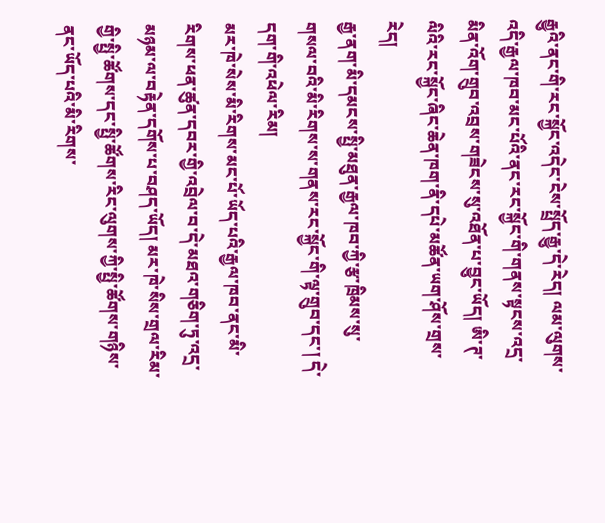རྒྱུའི་ནང་གི་རང་སྐྱོང་འདེང་ངེས་སྤྲོད་རྒྱུ་དེ་རེད། ལམ་ལུགས་འདི་རྒྱལ་ཁབ་མང་པོའི་ནང་རང་སྐྱོང་གི་གནས་སྟངས་འདྲ་མིན་འོག་གྲུབ་འབྲས་གཟེངས་སུ་འཐོན་པ་བྱུང་ཡོད། ཨི་ཊ་ལིའི་རང་སྐྱོང་ཞིང་ཆེན་ཁག་ནི་དཔེ་མཚོན་ཡག་ཤོས་གྲས་རེད།
རྒྱ་ནག་མི་དམངས་སྤྱི་མཐུན་རྒྱལ་ཁབ་ཀྱི་རྩ་ཁྲིམས་སུ་གསལ་བའི་མི་རིགས་ས་གནས་རང་སྐྱོང་གི་ལྟ་གྲུབ་དང་། དེ་དག་གི་འཕེལ་རིམ།
མར་ཁེ་སེས་མི་རིགས་མང་པོ་ཡོད་པའི་རྒྱལ་ཁབ་ནང་མི་རིགས་ཕན་ཚུན་དབར་གྱི་འབྲེལ་བ་དེ་མཐའ་གཅིག་ཏུ་འདྲ་མཉམ་ལ་བརྟེན་དགོས་པ་བཤད་ཡོད། མར་ཁེ་སིས་གྲལ་རིམ་གྱི་སྤྱི་ཚོགས་དང་སྤྱི་ཚོགས་རིང་ལུགས་ཀྱི་སྤྱི་ཚོགས་གཉིས་ནང་ཡོད་པའི་མི་རིགས་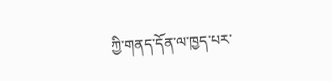ཀྱི་གནད་དོན་ལ་ཁྱད་པར་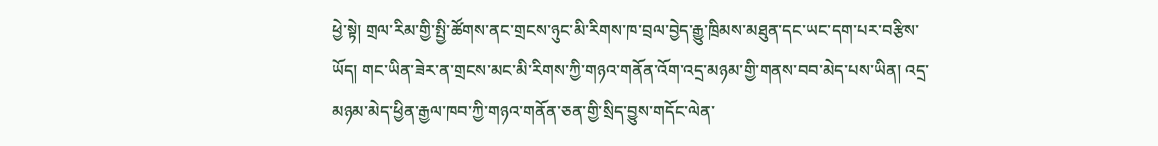ཕྱེ་སྟེ། གྲལ་རིམ་གྱི་སྤྱི་ཚོགས་ནང་གྲངས་ཉུང་མི་རིགས་ཁ་བྲལ་བྱེད་རྒྱུ་ཁྲིམས་མཐུན་དང་ཡང་དག་པར་བརྩིས་ཡོད། གང་ཡིན་ཟེར་ན་གྲངས་མང་མི་རིགས་ཀྱི་གཉའ་གནོན་འོག་འདྲ་མཉམ་གྱི་གནས་བབ་མེད་པས་ཡིན། འདྲ་མཉམ་མེད་ཕྱིན་རྒྱལ་ཁབ་ཀྱི་གཉའ་གནོན་ཅན་གྱི་སྲིད་བྱུས་གདོང་ལེན་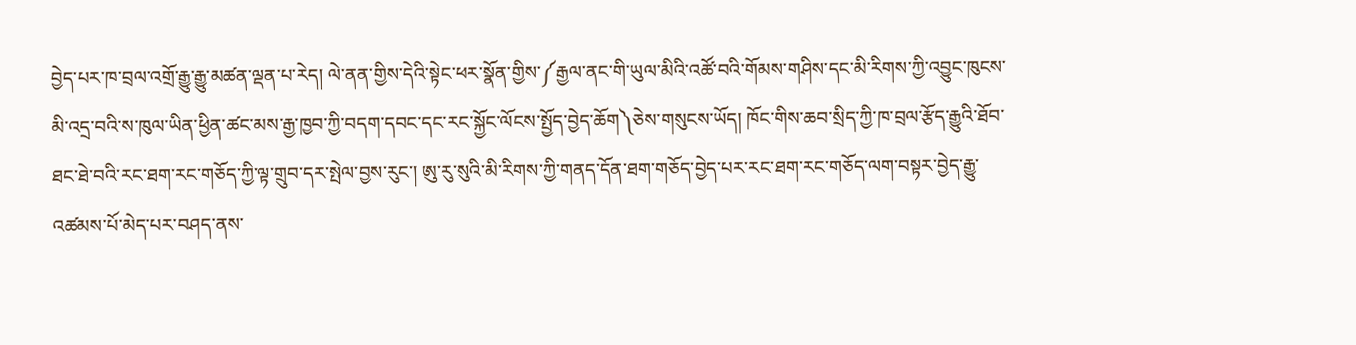བྱེད་པར་ཁ་བྲལ་འགྲོ་རྒྱུ་རྒྱུ་མཚན་ལྡན་པ་རེད། ལེ་ནན་གྱིས་དེའི་སྟེང་ཕར་སྣོན་གྱིས་༼རྒྱལ་ནང་གི་ཡུལ་མིའི་འཚོ་བའི་གོམས་གཤིས་དང་མི་རིགས་ཀྱི་འབྱུང་ཁུངས་མི་འདྲ་བའི་ས་ཁུལ་ཡིན་ཕྱིན་ཚང་མས་རྒྱ་ཁྱབ་ཀྱི་བདག་དབང་དང་རང་སྐྱོང་ལོངས་སྤྱོད་བྱེད་ཆོག༽ཅེས་གསུངས་ཡོད། ཁོང་གིས་ཆབ་སྲིད་ཀྱི་ཁ་བྲལ་རྩོད་རྒྱུའི་ཐོབ་ཐང་ཐེ་བའི་རང་ཐག་རང་གཅོད་ཀྱི་ལྟ་གྲུབ་དར་སྤེལ་བྱས་རུང་། ཨུ་རུ་སུའི་མི་རིགས་ཀྱི་གནད་དོན་ཐག་གཅོད་བྱེད་པར་རང་ཐག་རང་གཅོད་ལག་བསྟར་བྱེད་རྒྱུ་འཚམས་པོ་མེད་པར་བཤད་ནས་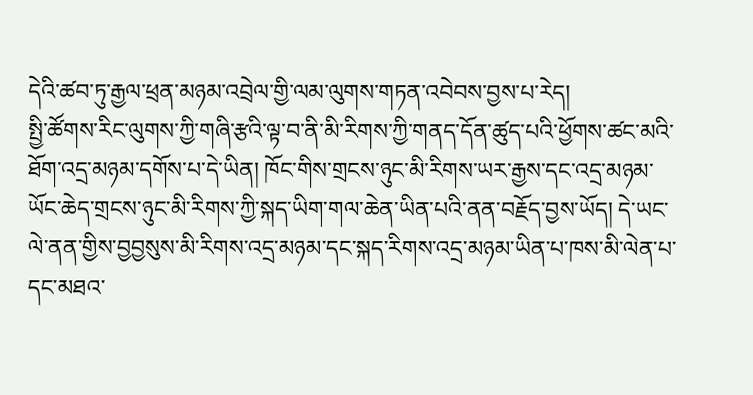དེའི་ཚབ་ཏུ་རྒྱལ་ཕྲན་མཉམ་འབྲེལ་གྱི་ལམ་ལུགས་གཏན་འབེབས་བྱས་པ་རེད།
སྤྱི་ཚོགས་རིང་ལུགས་ཀྱི་གཞི་རྩའི་ལྟ་བ་ནི་མི་རིགས་ཀྱི་གནད་དོན་ཚུད་པའི་ཕྱོགས་ཚང་མའི་ཐོག་འདྲ་མཉམ་དགོས་པ་དེ་ཡིན། ཁོང་གིས་གྲངས་ཉུང་མི་རིགས་ཡར་རྒྱས་དང་འདྲ་མཉམ་ཡོང་ཆེད་གྲངས་ཉུང་མི་རིགས་ཀྱི་སྐད་ཡིག་གལ་ཆེན་ཡིན་པའི་ནན་བརྗོད་བྱས་ཡོད། དེ་ཡང་ལེ་ནན་གྱིས་བྱབྱསུས་མི་རིགས་འདྲ་མཉམ་དང་སྐད་རིགས་འདྲ་མཉམ་ཡིན་པ་ཁས་མི་ལེན་པ་དང་མཐའ་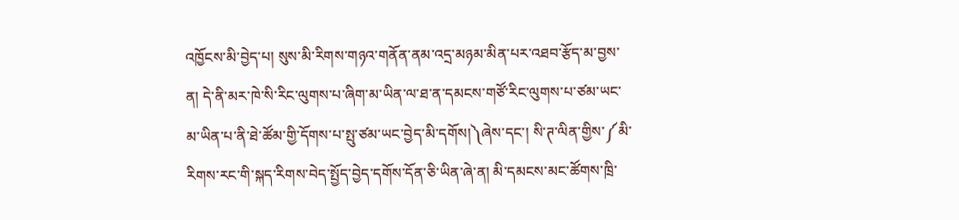འཁྱོངས་མི་བྱེད་པ། སུས་མི་རིགས་གཉའ་གནོན་ནམ་འདྲ་མཉམ་མིན་པར་འཐབ་རྩོད་མ་བྱས་ན། དེ་ནི་མར་ཁེ་སི་རིང་ལུགས་པ་ཞིག་མ་ཡིན་ལ་ཐ་ན་དམངས་གཙོ་རིང་ལུགས་པ་ཙམ་ཡང་མ་ཡིན་པ་ནི་ཐེ་ཚོམ་གྱི་དོགས་པ་སྤུ་ཙམ་ཡང་བྱེད་མི་དགོས།༽ཞེས་དང་། སི་ཊ་ལིན་གྱིས་༼མི་རིགས་རང་གི་སྐད་རིགས་བེད་སྤྱོད་བྱེད་དགོས་དོན་ཅི་ཡིན་ཞེ་ན། མི་དམངས་མང་ཚོགས་ཁྲི་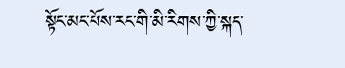སྟོང་མང་པོས་རང་གི་མི་རིགས་ཀྱི་སྐད་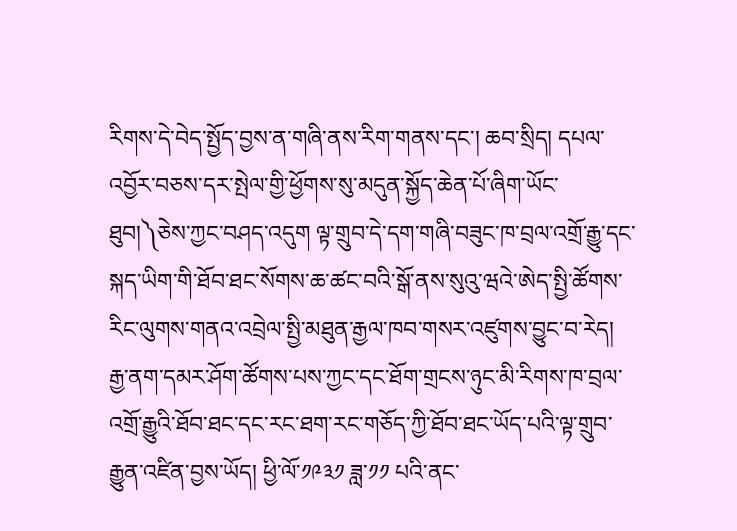རིགས་དེ་བེད་སྤྱོད་བྱས་ན་གཞི་ནས་རིག་གནས་དང་། ཆབ་སྲིད། དཔལ་འབྱོར་བཅས་དར་སྤེལ་གྱི་ཕྱོགས་སུ་མདུན་སྐྱོད་ཆེན་པོ་ཞིག་ཡོང་ཐུབ།༽ཅེས་ཀྱང་བཤད་འདུག ལྟ་གྲུབ་དེ་དག་གཞི་བཟུང་ཁ་བྲལ་འགྲོ་རྒྱུ་དང་སྐད་ཡིག་གི་ཐོབ་ཐང་སོགས་ཆ་ཚང་བའི་སྒོ་ནས་སུའུ་ཝའེ་ཨེད་སྤྱི་ཚོགས་རིང་ལུགས་གནའ་འབྲེལ་སྤྱི་མཐུན་རྒྱལ་ཁབ་གསར་འཛུགས་བྱུང་བ་རེད།
རྒྱ་ནག་དམར་ཤོག་ཚོགས་པས་ཀྱང་དང་ཐོག་གྲངས་ཉུང་མི་རིགས་ཁ་བྲལ་འགྲོ་རྒྱུའི་ཐོབ་ཐང་དང་རང་ཐག་རང་གཅོད་ཀྱི་ཐོབ་ཐང་ཡོད་པའི་ལྟ་གྲུབ་རྒྱུན་འཛིན་བྱས་ཡོད། ཕྱི་ལོ་༡༩༣༡ ཟླ་༡༡ པའི་ནང་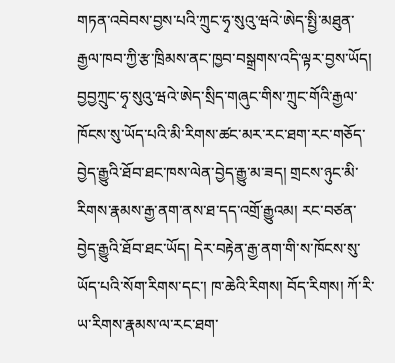གཏན་འབེབས་བྱས་པའི་ཀྲུང་ཧྭ་སུའུ་ཝའེ་ཨེད་སྤྱི་མཐུན་རྒྱལ་ཁབ་ཀྱི་རྩ་ཁྲིམས་ནང་ཁྱབ་བསྒྲགས་འདི་ལྟར་བྱས་ཡོད།
བྱབྱཀྲུང་ཧྭ་སུའུ་ཝའེ་ཨེད་སྲིད་གཞུང་གིས་ཀྲུང་གོའི་རྒྱལ་ཁོངས་སུ་ཡོད་པའི་མི་རིགས་ཚང་མར་རང་ཐག་རང་གཅོད་བྱེད་རྒྱུའི་ཐོབ་ཐང་ཁས་ལེན་བྱེད་རྒྱུ་མ་ཟད། གྲངས་ཉུང་མི་རིགས་རྣམས་རྒྱ་ནག་ནས་ཐ་དད་འགྲོ་རྒྱུའམ། རང་བཙན་བྱེད་རྒྱུའི་ཐོབ་ཐང་ཡོད། དེར་བརྟེན་རྒྱ་ནག་གི་ས་ཁོངས་སུ་ཡོད་པའི་སོག་རིགས་དང་། ཁ་ཆེའི་རིགས། བོད་རིགས། ཀོ་རི་ཡ་རིགས་རྣམས་ལ་རང་ཐག་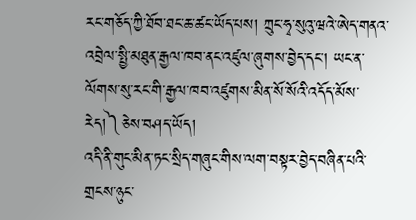རང་གཅོད་ཀྱི་ཐོབ་ཐང་ཆ་ཚང་ཡོད་པས། ཀྲུང་ཧྭ་སུའུ་ཝའེ་ཨེད་གནའ་འབྲེལ་སྤྱི་མཐུན་རྒྱལ་ཁབ་ནང་འཛུལ་ཞུགས་བྱེད་དང་། ཡང་ན་ལོགས་སུ་རང་གི་རྒྱལ་ཁབ་འཛུགས་མིན་སོ་སོའི་འདོད་མོས་རེད།༽ཅེས་བཤད་ཡོད།
འདི་ནི་གུང་མིན་ཏང་སྲིད་གཞུང་གིས་ལག་བསྟར་བྱེད་བཞིན་པའི་གྲངས་ཉུང་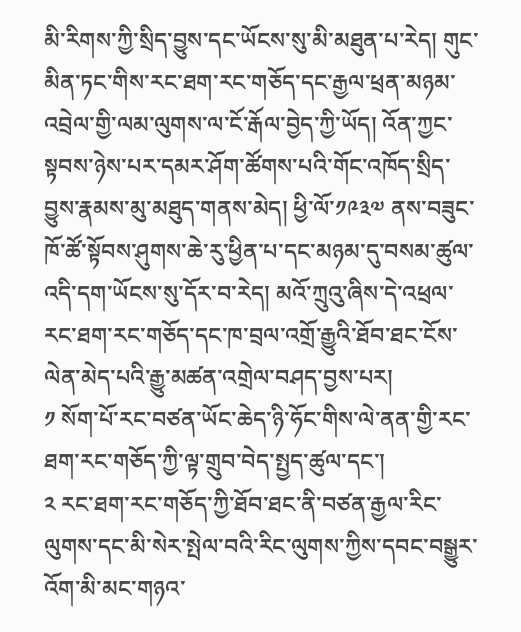མི་རིགས་ཀྱི་སྲིད་བྱུས་དང་ཡོངས་སུ་མི་མཐུན་པ་རེད། གུང་མིན་ཏང་གིས་རང་ཐག་རང་གཅོད་དང་རྒྱལ་ཕྲན་མཉམ་འབྲེལ་གྱི་ལམ་ལུགས་ལ་ངོ་རྒོལ་བྱེད་ཀྱི་ཡོད། འོན་ཀྱང་སྟབས་ཉེས་པར་དམར་ཤོག་ཚོགས་པའི་གོང་འཁོད་སྲིད་བྱུས་རྣམས་མུ་མཐུད་གནས་མེད། ཕྱི་ལོ་༡༩༣༧ ནས་བཟུང་ཁོ་ཚོ་སྟོབས་ཤུགས་ཆེ་རུ་ཕྱིན་པ་དང་མཉམ་དུ་བསམ་ཚུལ་འདི་དག་ཡོངས་སུ་དོར་བ་རེད། མའོ་ཀྲུའུ་ཞིས་དེ་འཕྲལ་རང་ཐག་རང་གཅོད་དང་ཁ་བྲལ་འགྲོ་རྒྱུའི་ཐོབ་ཐང་ངོས་ལེན་མེད་པའི་རྒྱུ་མཚན་འགྲེལ་བཤད་བྱས་པར།
༡ སོག་པོ་རང་བཙན་ཡོང་ཆེད་ཉི་ཧོང་གིས་ལེ་ནན་གྱི་རང་ཐག་རང་གཅོད་ཀྱི་ལྟ་གྲུབ་བེད་སྤྱད་ཚུལ་དང་།
༢ རང་ཐག་རང་གཅོད་ཀྱི་ཐོབ་ཐང་ནི་བཙན་རྒྱལ་རིང་ལུགས་དང་མི་སེར་སྤེལ་བའི་རིང་ལུགས་ཀྱིས་དབང་བསྒྱུར་འོག་མི་མང་གཉའ་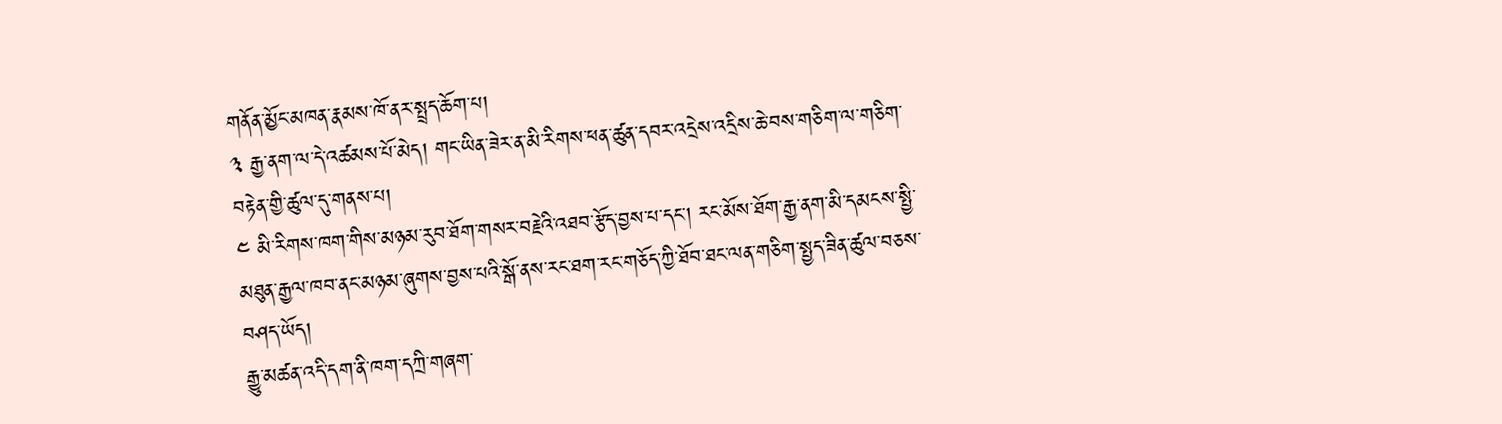གནོན་མྱོང་མཁན་རྣམས་ཁོ་ནར་སྤྲད་ཆོག་པ།
༣ རྒྱ་ནག་ལ་དེ་འཚམས་པོ་མེད། གང་ཡིན་ཟེར་ན་མི་རིགས་ཕན་ཚུན་དབར་འདྲེས་འདྲིས་ཆེ་བས་གཅིག་ལ་གཅིག་བརྟེན་གྱི་ཚུལ་དུ་གནས་པ།
༤ མི་རིགས་ཁག་གིས་མཉམ་རུབ་ཐོག་གསར་བརྗེའི་འཐབ་རྩོད་བྱས་པ་དང་། རང་མོས་ཐོག་རྒྱ་ནག་མི་དམངས་སྤྱི་མཐུན་རྒྱལ་ཁབ་ནང་མཉམ་ཞུགས་བྱས་པའི་སྒོ་ནས་རང་ཐག་རང་གཅོད་ཀྱི་ཐོབ་ཐང་ལན་གཅིག་སྤྱད་ཟིན་ཚུལ་བཅས་བཤད་ཡོད།
རྒྱུ་མཚན་འདི་དག་ནི་ཁག་དཀྲི་གཞག་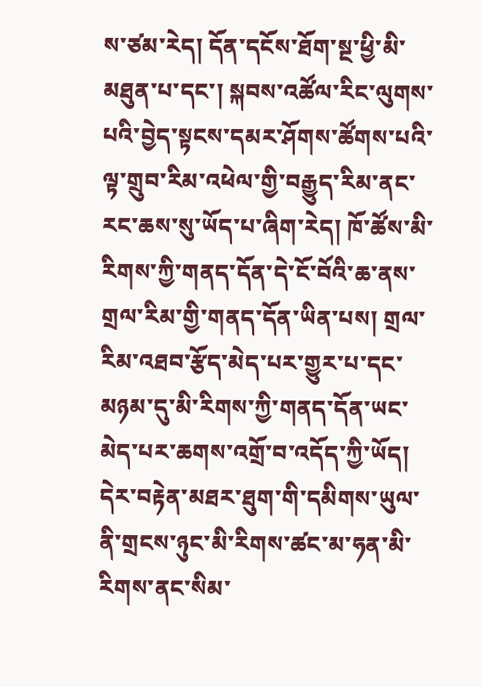ས་ཙམ་རེད། དོན་དངོས་ཐོག་སྔ་ཕྱི་མི་མཐུན་པ་དང་། སྐབས་འཚོལ་རིང་ལུགས་པའི་བྱེད་སྟངས་དམར་ཤོགས་ཚོགས་པའི་ལྟ་གྲུབ་རིམ་འཕེལ་གྱི་བརྒྱུད་རིམ་ནང་རང་ཆས་སུ་ཡོད་པ་ཞིག་རེད། ཁོ་ཚོས་མི་རིགས་ཀྱི་གནད་དོན་དེ་ངོ་བོའི་ཆ་ནས་གྲལ་རིམ་གྱི་གནད་དོན་ཡིན་པས། གྲལ་རིམ་འཐབ་རྩོད་མེད་པར་གྱུར་པ་དང་མཉམ་དུ་མི་རིགས་ཀྱི་གནད་དོན་ཡང་མེད་པར་ཆགས་འགྲོ་བ་འདོད་ཀྱི་ཡོད། དེར་བརྟེན་མཐར་ཐུག་གི་དམིགས་ཡུལ་ནི་གྲངས་ཉུང་མི་རིགས་ཚང་མ་ཧན་མི་རིགས་ནང་སིམ་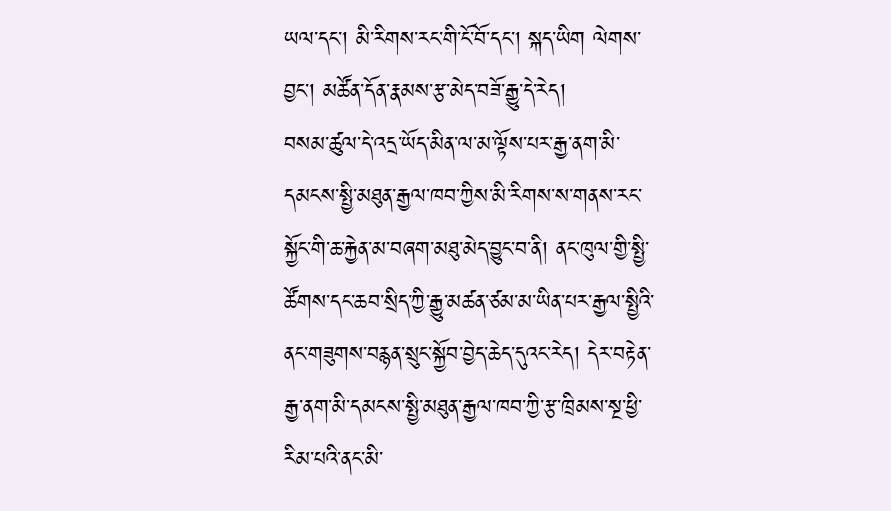ཡལ་དང་། མི་རིགས་རང་གི་ངོ་བོ་དང་། སྐད་ཡིག ལེགས་བྱང་། མཚོན་དོན་རྣམས་རྩ་མེད་བཟོ་རྒྱུ་དེ་རེད།
བསམ་ཚུལ་དེ་འདྲ་ཡོད་མིན་ལ་མ་ལྟོས་པར་རྒྱ་ནག་མི་དམངས་སྤྱི་མཐུན་རྒྱལ་ཁབ་ཀྱིས་མི་རིགས་ས་གནས་རང་སྐྱོང་གི་ཆ་རྐྱེན་མ་བཞག་མཐུ་མེད་བྱུང་བ་ནི། ནང་ཁུལ་གྱི་སྤྱི་ཚོགས་དང་ཆབ་སྲིད་ཀྱི་རྒྱུ་མཚན་ཙམ་མ་ཡིན་པར་རྒྱལ་སྤྱིའི་ནང་གཟུགས་བརྙན་སྲུང་སྐྱོབ་བྱེད་ཆེད་དུའང་རེད། དེར་བརྟེན་རྒྱ་ནག་མི་དམངས་སྤྱི་མཐུན་རྒྱལ་ཁབ་ཀྱི་རྩ་ཁྲིམས་སྔ་ཕྱི་རིམ་པའི་ནང་མི་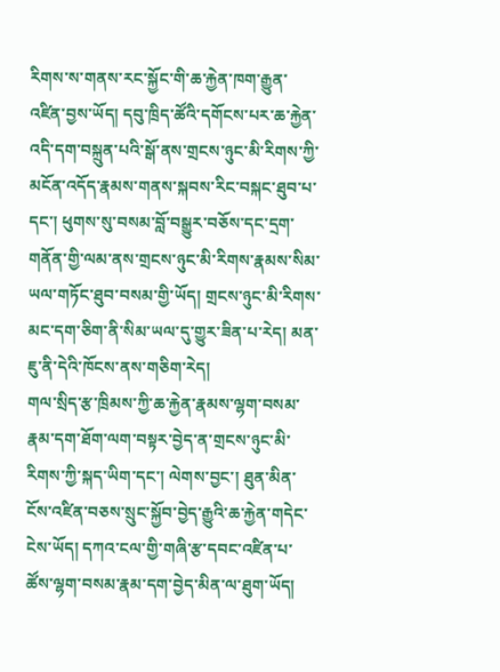རིགས་ས་གནས་རང་སྐྱོང་གི་ཆ་རྐྱེན་ཁག་རྒྱུན་འཛིན་བྱས་ཡོད། དབུ་ཁྲིད་ཚོའི་དགོངས་པར་ཆ་རྐྱེན་འདི་དག་བསྐྲུན་པའི་སྒོ་ནས་གྲངས་ཉུང་མི་རིགས་ཀྱི་མངོན་འདོད་རྣམས་གནས་སྐབས་རིང་བསྐང་ཐུབ་པ་དང་། ཕུགས་སུ་བསམ་བློ་བསྒྱུར་བཅོས་དང་དྲག་གནོན་གྱི་ལམ་ནས་གྲངས་ཉུང་མི་རིགས་རྣམས་སིམ་ཡལ་གཏོང་ཐུབ་བསམ་གྱི་ཡོད། གྲངས་ཉུང་མི་རིགས་མང་དག་ཅིག་ནི་སིམ་ཡལ་དུ་གྱུར་ཟིན་པ་རེད། མན་ཇུ་ནི་དེའི་ཁོངས་ནས་གཅིག་རེད།
གལ་སྲིད་རྩ་ཁྲིམས་ཀྱི་ཆ་རྐྱེན་རྣམས་ལྷག་བསམ་རྣམ་དག་ཐོག་ལག་བསྟར་བྱེད་ན་གྲངས་ཉུང་མི་རིགས་ཀྱི་སྐད་ཡིག་དང་། ལེགས་བྱང་། ཐུན་མིན་ངོས་འཛིན་བཅས་སྲུང་སྐྱོབ་བྱེད་རྒྱུའི་ཆ་རྐྱེན་གདེང་ངེས་ཡོད། དཀའ་ངལ་གྱི་གཞི་རྩ་དབང་འཛིན་པ་ཚོས་ལྷག་བསམ་རྣམ་དག་བྱེད་མིན་ལ་ཐུག་ཡོད།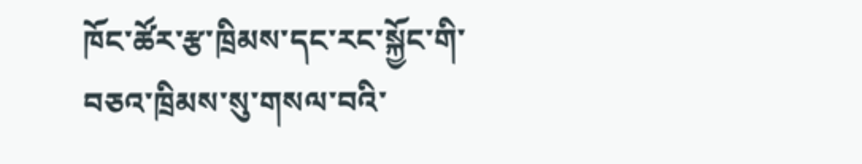ཁོང་ཚོར་རྩ་ཁྲིམས་དང་རང་སྐྱོང་གི་བཅའ་ཁྲིམས་སུ་གསལ་བའི་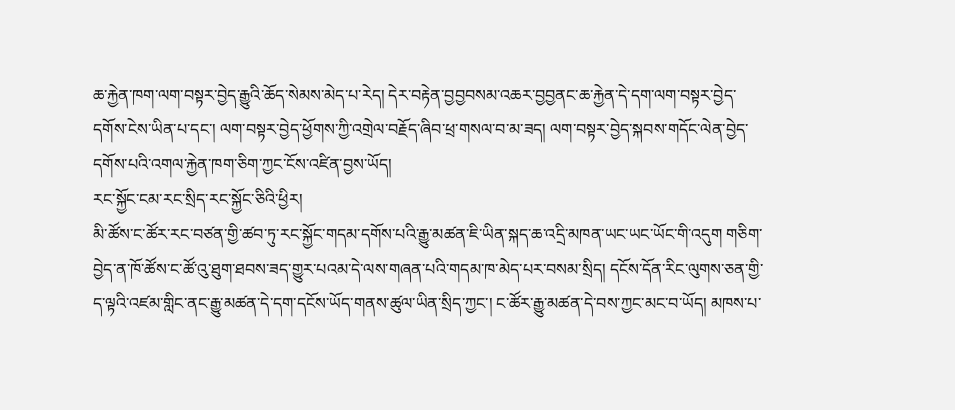ཆ་རྐྱེན་ཁག་ལག་བསྟར་བྱེད་རྒྱུའི་ཆོད་སེམས་མེད་པ་རེད། དེར་བརྟེན་བྱབྱབསམ་འཆར་བྱབྱནང་ཆ་རྐྱེན་དེ་དག་ལག་བསྟར་བྱེད་དགོས་ངེས་ཡིན་པ་དང་། ལག་བསྟར་བྱེད་ཕྱོགས་ཀྱི་འགྲེལ་བརྗོད་ཞིབ་ཕྲ་གསལ་བ་མ་ཟད། ལག་བསྟར་བྱེད་སྐབས་གདོང་ལེན་བྱེད་དགོས་པའི་འགལ་རྐྱེན་ཁག་ཅིག་ཀྱང་ངོས་འཛིན་བྱས་ཡོད།
རང་སྐྱོང་ངམ་རང་སྲིད་རང་སྐྱོང་ཅིའི་ཕྱིར།
མི་ཚོས་ང་ཚོར་རང་བཙན་གྱི་ཚབ་ཏུ་རང་སྐྱོང་གདམ་དགོས་པའི་རྒྱུ་མཚན་ཇི་ཡིན་སྐད་ཆ་འདྲི་མཁན་ཡང་ཡང་ཡོང་གི་འདུག གཅིག་བྱེད་ན་ཁོ་ཚོས་ང་ཚོ་འུ་ཐུག་ཐབས་ཟད་གྱུར་པའམ་དེ་ལས་གཞན་པའི་གདམ་ཁ་མེད་པར་བསམ་སྲིད། དངོས་དོན་རིང་ལུགས་ཅན་གྱི་ད་ལྟའི་འཛམ་གླིང་ནང་རྒྱུ་མཚན་དེ་དག་དངོས་ཡོད་གནས་ཚུལ་ཡིན་སྲིད་ཀྱང་། ང་ཚོར་རྒྱུ་མཚན་དེ་བས་ཀྱང་མང་བ་ཡོད། མཁས་པ་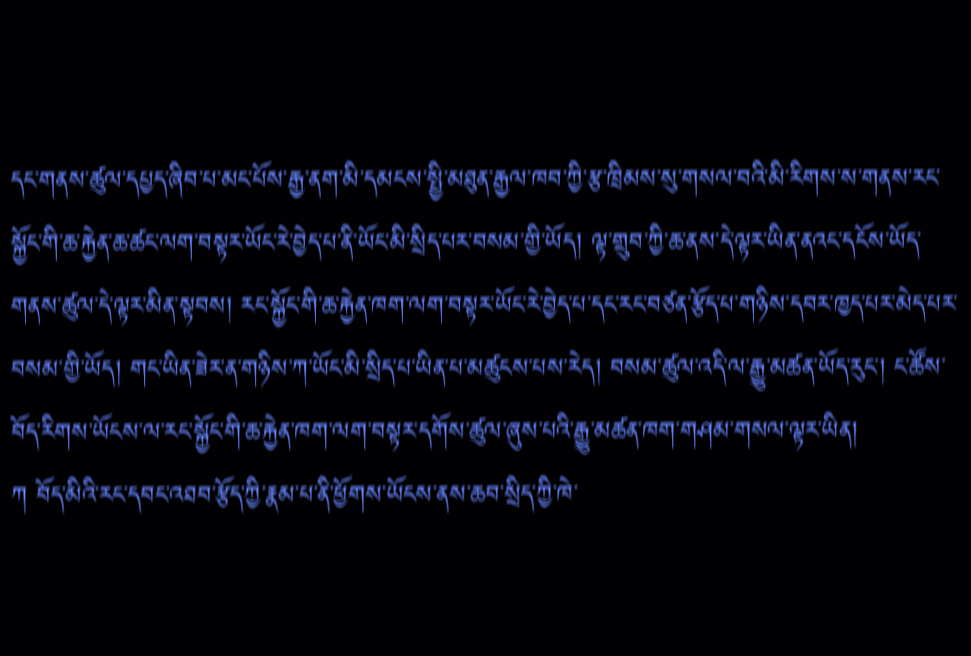དང་གནས་ཚུལ་དཔྱད་ཞིབ་པ་མང་པོས་རྒྱ་ནག་མི་དམངས་སྤྱི་མཐུན་རྒྱལ་ཁབ་ཀྱི་རྩ་ཁྲིམས་སུ་གསལ་བའི་མི་རིགས་ས་གནས་རང་སྐྱོང་གི་ཆ་རྐྱེན་ཆ་ཚང་ལག་བསྟར་ཡོང་རེ་བྱེད་པ་ནི་ཡོང་མི་སྲིད་པར་བསམ་གྱི་ཡོད། ལྟ་གྲུབ་ཀྱི་ཆ་ནས་དེ་ལྟར་ཡིན་ནའང་དངོས་ཡོད་གནས་ཚུལ་དེ་ལྟར་མིན་སྟབས། རང་སྐྱོང་གི་ཆ་རྐྱེན་ཁག་ལག་བསྟར་ཡོང་རེ་བྱེད་པ་དང་རང་བཙན་རྩོད་པ་གཉིས་དབར་ཁྱད་པར་མེད་པར་བསམ་གྱི་ཡོད། གང་ཡིན་ཟེར་ན་གཉིས་ཀ་ཡོང་མི་སྲིད་པ་ཡིན་པ་མཚུངས་པས་རེད། བསམ་ཚུལ་འདི་ལ་རྒྱུ་མཚན་ཡོད་རུང་། ང་ཚོས་བོད་རིགས་ཡོངས་ལ་རང་སྐྱོང་གི་ཆ་རྐྱེན་ཁག་ལག་བསྟར་དགོས་ཚུལ་ཞུས་པའི་རྒྱུ་མཚན་ཁག་གཤམ་གསལ་ལྟར་ཡིན།
ཀ བོད་མིའི་རང་དབང་འཐབ་རྩོད་ཀྱི་རྣམ་པ་ནི་ཕྱོགས་ཡོངས་ནས་ཆབ་སྲིད་ཀྱི་ཁེ་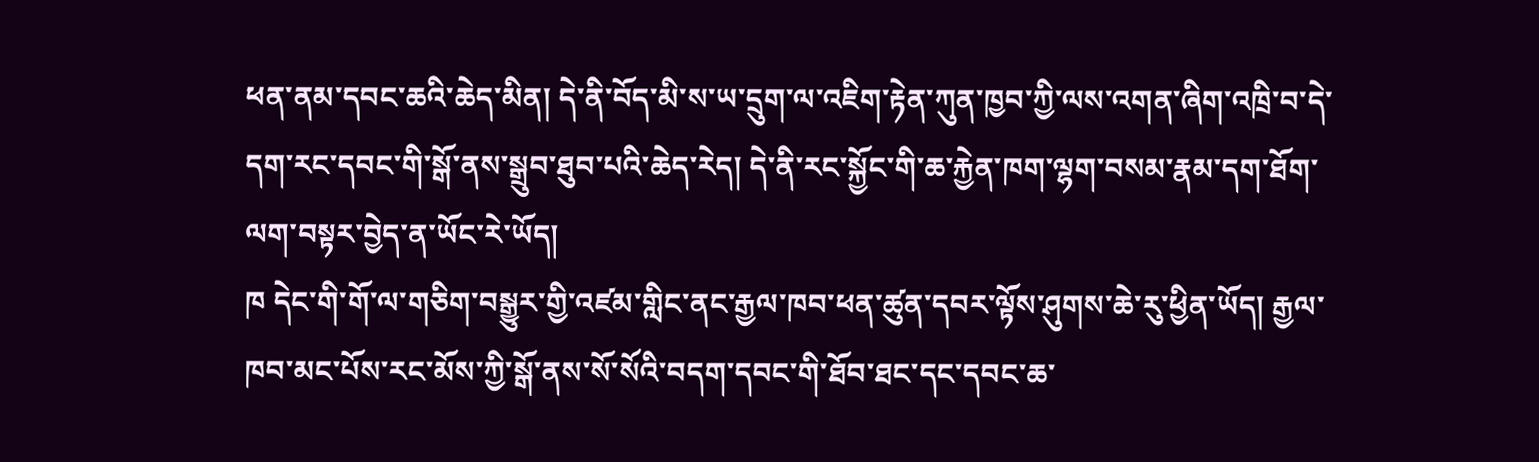ཕན་ནམ་དབང་ཆའི་ཆེད་མིན། དེ་ནི་བོད་མི་ས་ཡ་དྲུག་ལ་འཇིག་རྟེན་ཀུན་ཁྱབ་ཀྱི་ལས་འགན་ཞིག་འཁྲི་བ་དེ་དག་རང་དབང་གི་སྒོ་ནས་སྒྲུབ་ཐུབ་པའི་ཆེད་རེད། དེ་ནི་རང་སྐྱོང་གི་ཆ་རྐྱེན་ཁག་ལྷག་བསམ་རྣམ་དག་ཐོག་ལག་བསྟར་བྱེད་ན་ཡོང་རེ་ཡོད།
ཁ དེང་གི་གོ་ལ་གཅིག་བསྒྱུར་གྱི་འཛམ་གླིང་ནང་རྒྱལ་ཁབ་ཕན་ཚུན་དབར་ལྟོས་ཤུགས་ཆེ་རུ་ཕྱིན་ཡོད། རྒྱལ་ཁབ་མང་པོས་རང་མོས་ཀྱི་སྒོ་ནས་སོ་སོའི་བདག་དབང་གི་ཐོབ་ཐང་དང་དབང་ཆ་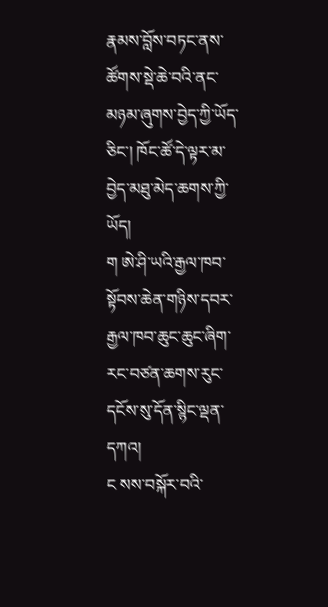རྣམས་བློས་བཏང་ནས་ཚོགས་སྡེ་ཆེ་བའི་ནང་མཉམ་ཞུགས་བྱེད་ཀྱི་ཡོད་ཅིང་། ཁོང་ཚོ་དེ་ལྟར་མ་བྱེད་མཐུ་མེད་ཆགས་ཀྱི་ཡོད།
ག ཨེ་ཤི་ཡའི་རྒྱལ་ཁབ་སྟོབས་ཆེན་གཉིས་དབར་རྒྱལ་ཁབ་ཆུང་ཆུང་ཞིག་རང་བཙན་ཆགས་རུང་དངོས་སུ་དོན་སྙིང་ལྡན་དཀའ།
ང སས་བསྐོར་བའི་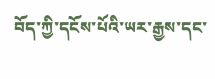བོད་ཀྱི་དངོས་པོའི་ཡར་རྒྱས་དང་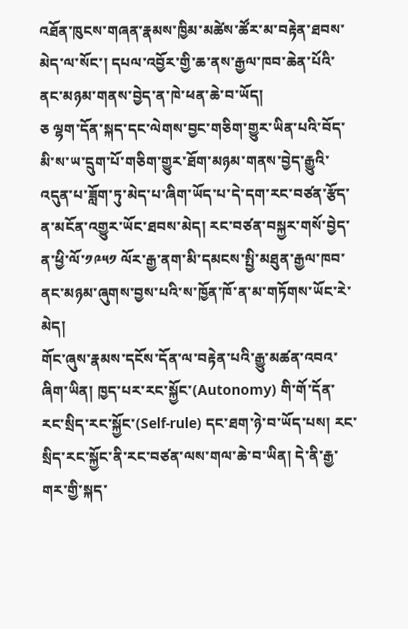འཐོན་ཁུངས་གཞན་རྣམས་ཁྱིམ་མཚེས་ཚོར་མ་བརྟེན་ཐབས་མེད་ལ་སོང་། དཔལ་འབྱོར་གྱི་ཆ་ནས་རྒྱལ་ཁབ་ཆེན་པོའི་ནང་མཉམ་གནས་བྱེད་ན་ཁེ་ཕན་ཆེ་བ་ཡོད།
ཅ ལྷག་དོན་སྐད་དང་ལེགས་བྱང་གཅིག་གྱུར་ཡིན་པའི་བོད་མི་ས་ཡ་དྲུག་པོ་གཅིག་གྱུར་ཐོག་མཉམ་གནས་བྱེད་རྒྱུའི་འདུན་པ་ཟློག་ཏུ་མེད་པ་ཞིག་ཡོད་པ་དེ་དག་རང་བཙན་རྩོད་ན་མངོན་འགྱུར་ཡོང་ཐབས་མེད། རང་བཙན་བསྐྱར་གསོ་བྱེད་ན་ཕྱི་ལོ་༡༩༥༡ ལོར་རྒྱ་ནག་མི་དམངས་སྤྱི་མཐུན་རྒྱལ་ཁབ་ནང་མཉམ་ཞུགས་བྱས་པའི་ས་ཁྱོན་ཁོ་ན་མ་གཏོགས་ཡོང་རེ་མེད།
གོང་ཞུས་རྣམས་དངོས་དོན་ལ་བརྟེན་པའི་རྒྱུ་མཚན་འབའ་ཞིག་ཡིན། ཁྱད་པར་རང་སྐྱོང་(Autonomy) གི་གོ་དོན་རང་སྲིད་རང་སྐྱོང་(Self-rule) དང་ཐག་ཉེ་བ་ཡོད་པས། རང་སྲིད་རང་སྐྱོང་ནི་རང་བཙན་ལས་གལ་ཆེ་བ་ཡིན། དེ་ནི་རྒྱ་གར་གྱི་སྐད་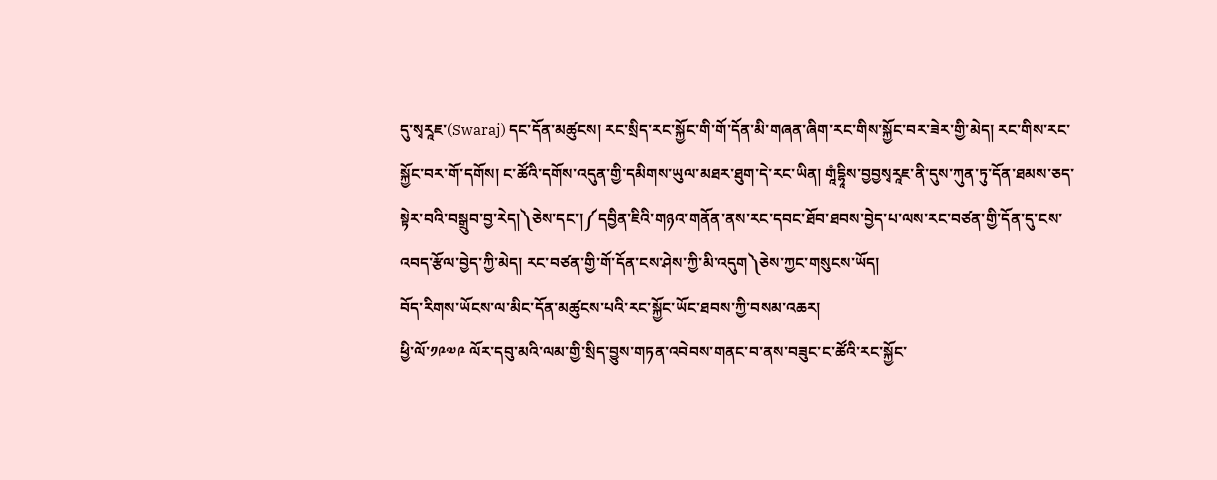དུ་སྭརཱཇ་(Swaraj) དང་དོན་མཚུངས། རང་སྲིད་རང་སྐྱོང་གི་གོ་དོན་མི་གཞན་ཞིག་རང་གིས་སྐྱོང་བར་ཟེར་གྱི་མེད། རང་གིས་རང་སྐྱོང་བར་གོ་དགོས། ང་ཚོའི་དགོས་འདུན་གྱི་དམིགས་ཡུལ་མཐར་ཐུག་དེ་རང་ཡིན། གཱཾདྷཱིས་བྱབྱསྭརཱཇ་ནི་དུས་ཀུན་ཏུ་དོན་ཐམས་ཅད་སྟེར་བའི་བསྒྲུབ་བྱ་རེད།༽ཅེས་དང་།༼དབྱིན་ཇིའི་གཉའ་གནོན་ནས་རང་དབང་ཐོབ་ཐབས་བྱེད་པ་ལས་རང་བཙན་གྱི་དོན་དུ་ངས་འབད་རྩོལ་བྱེད་ཀྱི་མེད། རང་བཙན་གྱི་གོ་དོན་ངས་ཤེས་ཀྱི་མི་འདུག༽ཅེས་ཀྱང་གསུངས་ཡོད།
བོད་རིགས་ཡོངས་ལ་མིང་དོན་མཚུངས་པའི་རང་སྐྱོང་ཡོང་ཐབས་ཀྱི་བསམ་འཆར།
ཕྱི་ལོ་༡༩༧༩ ལོར་དབུ་མའི་ལམ་གྱི་སྲིད་བྱུས་གཏན་འབེབས་གནང་བ་ནས་བཟུང་ང་ཚོའི་རང་སྐྱོང་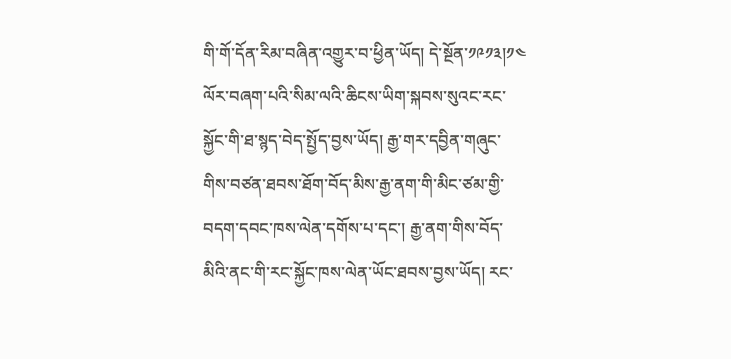གི་གོ་དོན་རིམ་བཞིན་འགྱུར་བ་ཕྱིན་ཡོད། དེ་སྔོན་༡༩༡༣།༡༤ ལོར་བཞག་པའི་སིམ་ལའི་ཆིངས་ཡིག་སྐབས་སུའང་རང་སྐྱོང་གི་ཐ་སྙད་བེད་སྤྱོད་བྱས་ཡོད། རྒྱ་གར་དབྱིན་གཞུང་གིས་བཙན་ཐབས་ཐོག་བོད་མིས་རྒྱ་ནག་གི་མིང་ཙམ་གྱི་བདག་དབང་ཁས་ལེན་དགོས་པ་དང་། རྒྱ་ནག་གིས་བོད་མིའི་ནང་གི་རང་སྐྱོང་ཁས་ལེན་ཡོང་ཐབས་བྱས་ཡོད། རང་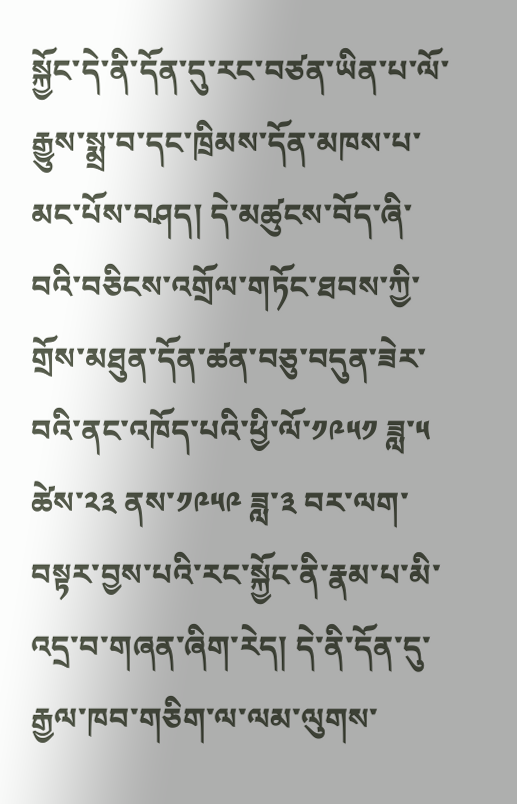སྐྱོང་དེ་ནི་དོན་དུ་རང་བཙན་ཡིན་པ་ལོ་རྒྱུས་སྨྲ་བ་དང་ཁྲིམས་དོན་མཁས་པ་མང་པོས་བཤད། དེ་མཚུངས་བོད་ཞི་བའི་བཅིངས་འགྲོལ་གཏོང་ཐབས་ཀྱི་གྲོས་མཐུན་དོན་ཚན་བཅུ་བདུན་ཟེར་བའི་ནང་འཁོད་པའི་ཕྱི་ལོ་༡༩༥༡ ཟླ་༥ ཚེས་༢༣ ནས་༡༩༥༩ ཟླ་༣ བར་ལག་བསྟར་བྱས་པའི་རང་སྐྱོང་ནི་རྣམ་པ་མི་འདྲ་བ་གཞན་ཞིག་རེད། དེ་ནི་དོན་དུ་རྒྱལ་ཁབ་གཅིག་ལ་ལམ་ལུགས་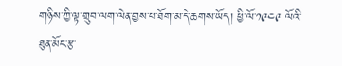གཉིས་ཀྱི་ལྟ་གྲུབ་ལག་ལེན་བྱས་པ་ཐོག་མ་དེ་ཆགས་ཡོད། ཕྱི་ལོ་༡༩༤༩ ལོའི་ཐུན་མོང་རྩ་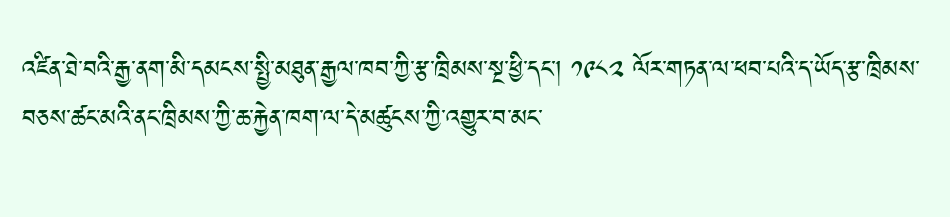འཛིན་ཐེ་བའི་རྒྱ་ནག་མི་དམངས་སྤྱི་མཐུན་རྒྱལ་ཁབ་ཀྱི་རྩ་ཁྲིམས་སྔ་ཕྱི་དང་། ༡༩༨༢ ལོར་གཏན་ལ་ཕབ་པའི་ད་ཡོད་རྩ་ཁྲིམས་བཅས་ཚང་མའི་ནང་ཁྲིམས་ཀྱི་ཆ་རྐྱེན་ཁག་ལ་དེ་མཚུངས་ཀྱི་འགྱུར་བ་མང་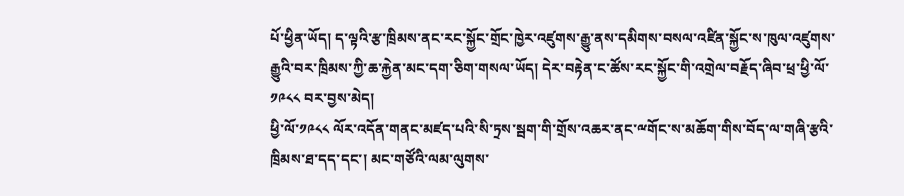པོ་ཕྱིན་ཡོད། ད་ལྟའི་རྩ་ཁྲིམས་ནང་རང་སྐྱོང་གྲོང་ཁྱེར་འཛུགས་རྒྱུ་ནས་དམིགས་བསལ་འཛིན་སྐྱོང་ས་ཁུལ་འཛུགས་རྒྱུའི་བར་ཁྲིམས་ཀྱི་ཆ་རྐྱེན་མང་དག་ཅིག་གསལ་ཡོད། དེར་བརྟེན་ང་ཚོས་རང་སྐྱོང་གི་འགྲེལ་བརྗོད་ཞིབ་ཕྲ་ཕྱི་ལོ་༡༩༨༨ བར་བྱས་མེད།
ཕྱི་ལོ་༡༩༨༨ ལོར་འདོན་གནང་མཛད་པའི་སི་ཏྲས་སྦག་གི་གྲོས་འཆར་ནང་ྋགོང་ས་མཆོག་གིས་བོད་ལ་གཞི་རྩའི་ཁྲིམས་ཐ་དད་དང་། མང་གཙོའི་ལམ་ལུགས་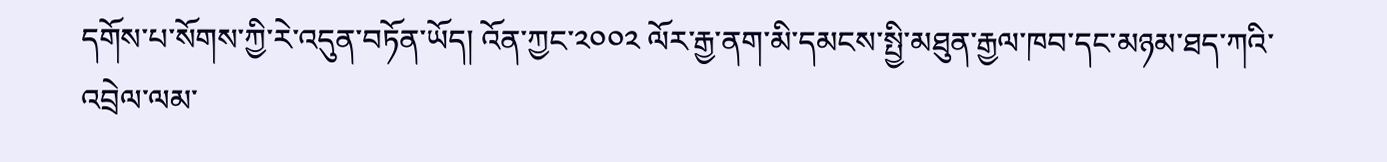དགོས་པ་སོགས་ཀྱི་རེ་འདུན་བཏོན་ཡོད། འོན་ཀྱང་༢༠༠༢ ལོར་རྒྱ་ནག་མི་དམངས་སྤྱི་མཐུན་རྒྱལ་ཁབ་དང་མཉམ་ཐད་ཀའི་འབྲེལ་ལམ་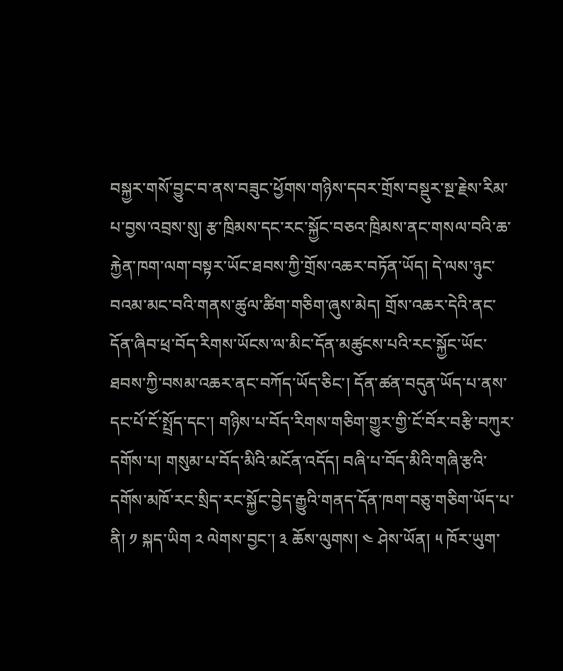བསྐྱར་གསོ་བྱུང་བ་ནས་བཟུང་ཕྱོགས་གཉིས་དབར་གྲོས་བསྡུར་སྔ་རྗེས་རིམ་པ་བྱས་འབྲས་སུ། རྩ་ཁྲིམས་དང་རང་སྐྱོང་བཅའ་ཁྲིམས་ནང་གསལ་བའི་ཆ་རྐྱེན་ཁག་ལག་བསྟར་ཡོང་ཐབས་ཀྱི་གྲོས་འཆར་བཏོན་ཡོད། དེ་ལས་ཉུང་བའམ་མང་བའི་གནས་ཚུལ་ཚིག་གཅིག་ཞུས་མེད། གྲོས་འཆར་དེའི་ནང་དོན་ཞིབ་ཕྲ་བོད་རིགས་ཡོངས་ལ་མིང་དོན་མཚུངས་པའི་རང་སྐྱོང་ཡོང་ཐབས་ཀྱི་བསམ་འཆར་ནང་བཀོད་ཡོད་ཅིང་། དོན་ཚན་བདུན་ཡོད་པ་ནས་དང་པོ་ངོ་སྤྲོད་དང་། གཉིས་པ་བོད་རིགས་གཅིག་གྱུར་གྱི་ངོ་བོར་བརྩི་བཀུར་དགོས་པ། གསུམ་པ་བོད་མིའི་མངོན་འདོད། བཞི་པ་བོད་མིའི་གཞི་རྩའི་དགོས་མཁོ་རང་སྲིད་རང་སྐྱོང་བྱེད་རྒྱུའི་གནད་དོན་ཁག་བཅུ་གཅིག་ཡོད་པ་ནི། ༡ སྐད་ཡིག ༢ ལེགས་བྱང་། ༣ ཆོས་ལུགས། ༤ ཤེས་ཡོན། ༥ ཁོར་ཡུག་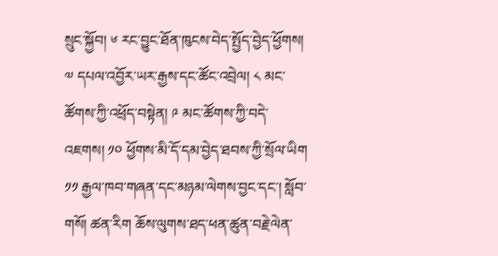སྲུང་སྐྱོབ། ༦ རང་བྱུང་ཐོན་ཁུངས་བེད་སྤྱོད་བྱེད་ཕྱོགས། ༧ དཔལ་འབྱོར་ཡར་རྒྱས་དང་ཚོང་འབྲེལ། ༨ མང་ཚོགས་ཀྱི་འཕྲོད་བསྟེན། ༩ མང་ཚོགས་ཀྱི་བདེ་འཇགས། ༡༠ ཕྱོགས་མི་དོ་དམ་བྱེད་ཐབས་ཀྱི་སྲོལ་ཡིག ༡༡ རྒྱལ་ཁབ་གཞན་དང་མཉམ་ལེགས་བྱང་དང་། སློབ་གསོ། ཚན་རིག ཆོས་ལུགས་ཐད་ཕན་ཚུན་བརྗེ་ལེན་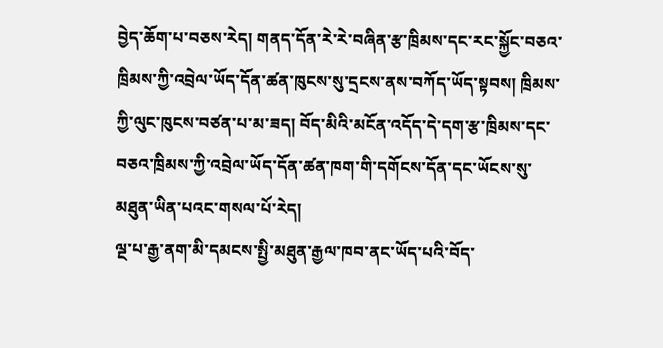བྱེད་ཆོག་པ་བཅས་རེད། གནད་དོན་རེ་རེ་བཞིན་རྩ་ཁྲིམས་དང་རང་སྐྱོང་བཅའ་ཁྲིམས་ཀྱི་འབྲེལ་ཡོད་དོན་ཚན་ཁུངས་སུ་དྲངས་ནས་བཀོད་ཡོད་སྟབས། ཁྲིམས་ཀྱི་ལུང་ཁུངས་བཙན་པ་མ་ཟད། བོད་མིའི་མངོན་འདོད་དེ་དག་རྩ་ཁྲིམས་དང་བཅའ་ཁྲིམས་ཀྱི་འབྲེལ་ཡོད་དོན་ཚན་ཁག་གི་དགོངས་དོན་དང་ཡོངས་སུ་མཐུན་ཡིན་པའང་གསལ་པོ་རེད།
ལྔ་པ་རྒྱ་ནག་མི་དམངས་སྤྱི་མཐུན་རྒྱལ་ཁབ་ནང་ཡོད་པའི་བོད་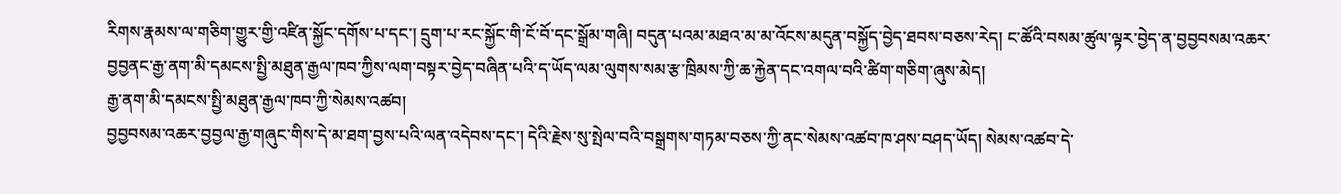རིགས་རྣམས་ལ་གཅིག་གྱུར་གྱི་འཛིན་སྐྱོང་དགོས་པ་དང་། དྲུག་པ་རང་སྐྱོང་གི་ངོ་བོ་དང་སྒྲོམ་གཞི། བདུན་པའམ་མཐའ་མ་མ་འོངས་མདུན་བསྐྱོད་བྱེད་ཐབས་བཅས་རེད། ང་ཚོའི་བསམ་ཚུལ་ལྟར་བྱེད་ན་བྱབྱབསམ་འཆར་བྱབྱནང་རྒྱ་ནག་མི་དམངས་སྤྱི་མཐུན་རྒྱལ་ཁབ་ཀྱིས་ལག་བསྟར་བྱེད་བཞིན་པའི་ད་ཡོད་ལམ་ལུགས་སམ་རྩ་ཁྲིམས་ཀྱི་ཆ་རྐྱེན་དང་འགལ་བའི་ཚིག་གཅིག་ཞུས་མེད།
རྒྱ་ནག་མི་དམངས་སྤྱི་མཐུན་རྒྱལ་ཁབ་ཀྱི་སེམས་འཚབ།
བྱབྱབསམ་འཆར་བྱབྱལ་རྒྱ་གཞུང་གིས་དེ་མ་ཐག་བྱས་པའི་ལན་འདེབས་དང་། དེའི་རྗེས་སུ་སྤེལ་བའི་བསྒྲགས་གཏམ་བཅས་ཀྱི་ནང་སེམས་འཚབ་ཁ་ཤས་བཤད་ཡོད། སེམས་འཚབ་དེ་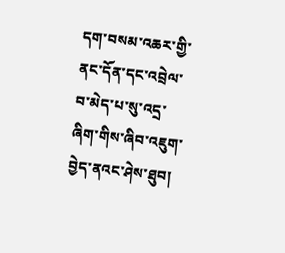དག་བསམ་འཆར་གྱི་ནང་དོན་དང་འབྲེལ་བ་མེད་པ་སུ་འདྲ་ཞིག་གིས་ཞིབ་འཇུག་བྱེད་ནའང་ཤེས་ཐུབ།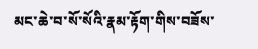མང་ཆེ་བ་སོ་སོའི་རྣམ་རྟོག་གིས་བཟོས་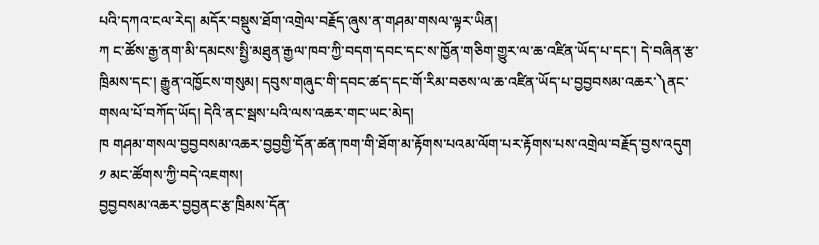པའི་དཀའ་ངལ་རེད། མདོར་བསྡུས་ཐོག་འགྲེལ་བརྗོད་ཞུས་ན་གཤམ་གསལ་ལྟར་ཡིན།
ཀ ང་ཚོས་རྒྱ་ནག་མི་དམངས་སྤྱི་མཐུན་རྒྱལ་ཁབ་ཀྱི་བདག་དབང་དང་ས་ཁྱོན་གཅིག་གྱུར་ལ་ཆ་འཛིན་ཡོད་པ་དང་། དེ་བཞིན་རྩ་ཁྲིམས་དང་། རྒྱུན་འཁྱོངས་གསུམ། དབུས་གཞུང་གི་དབང་ཚད་དང་གོ་རིམ་བཅས་ལ་ཆ་འཛིན་ཡོད་པ་བྱབྱབསམ་འཆར་༽ནང་གསལ་པོ་བཀོད་ཡོད། དེའི་ནང་སྦས་པའི་ལས་འཆར་གང་ཡང་མེད།
ཁ གཤམ་གསལ་བྱབྱབསམ་འཆར་བྱབྱགྱི་དོན་ཚན་ཁག་གི་ཐོག་མ་རྟོགས་པའམ་ལོག་པར་རྟོགས་པས་འགྲེལ་བརྗོད་བྱས་འདུག
༡ མང་ཚོགས་ཀྱི་བདེ་འཇགས།
བྱབྱབསམ་འཆར་བྱབྱནང་རྩ་ཁྲིམས་དོན་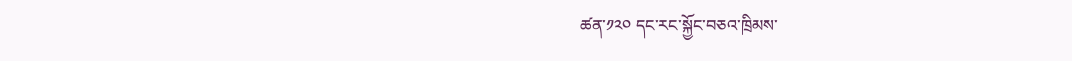ཚན་༡༢༠ དང་རང་སྐྱོང་བཅའ་ཁྲིམས་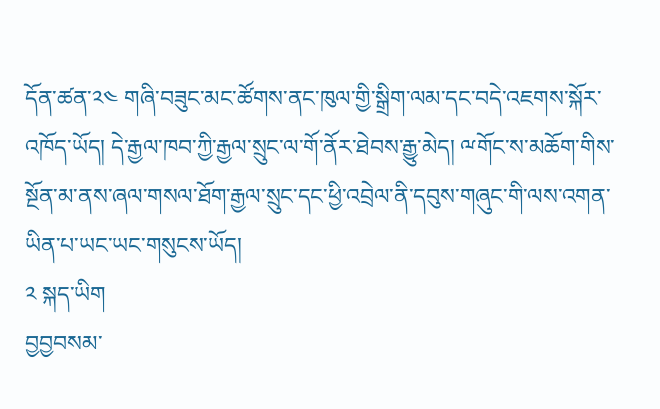དོན་ཚན་༢༤ གཞི་བཟུང་མང་ཚོགས་ནང་ཁུལ་གྱི་སྒྲིག་ལམ་དང་བདེ་འཇགས་སྐོར་འཁོད་ཡོད། དེ་རྒྱལ་ཁབ་ཀྱི་རྒྱལ་སྲུང་ལ་གོ་ནོར་ཐེབས་རྒྱུ་མེད། ྋགོང་ས་མཆོག་གིས་སྔོན་མ་ནས་ཞལ་གསལ་ཐོག་རྒྱལ་སྲུང་དང་ཕྱི་འབྲེལ་ནི་དབུས་གཞུང་གི་ལས་འགན་ཡིན་པ་ཡང་ཡང་གསུངས་ཡོད།
༢ སྐད་ཡིག
བྱབྱབསམ་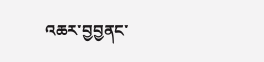འཆར་བྱབྱནང་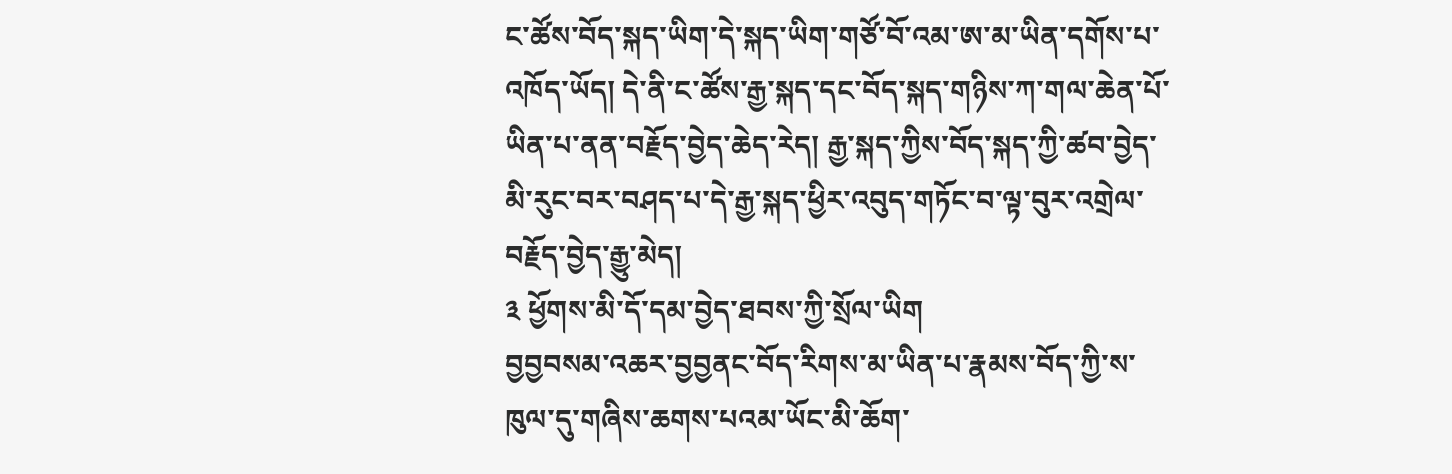ང་ཚོས་བོད་སྐད་ཡིག་དེ་སྐད་ཡིག་གཙོ་བོ་འམ་ཨ་མ་ཡིན་དགོས་པ་འཁོད་ཡོད། དེ་ནི་ང་ཚོས་རྒྱ་སྐད་དང་བོད་སྐད་གཉིས་ཀ་གལ་ཆེན་པོ་ཡིན་པ་ནན་བརྗོད་བྱེད་ཆེད་རེད། རྒྱ་སྐད་ཀྱིས་བོད་སྐད་ཀྱི་ཚབ་བྱེད་མི་རུང་བར་བཤད་པ་དེ་རྒྱ་སྐད་ཕྱིར་འབུད་གཏོང་བ་ལྟ་བུར་འགྲེལ་བརྗོད་བྱེད་རྒྱུ་མེད།
༣ ཕྱོགས་མི་དོ་དམ་བྱེད་ཐབས་ཀྱི་སྲོལ་ཡིག
བྱབྱབསམ་འཆར་བྱབྱནང་བོད་རིགས་མ་ཡིན་པ་རྣམས་བོད་ཀྱི་ས་ཁུལ་དུ་གཞིས་ཆགས་པའམ་ཡོང་མི་ཆོག་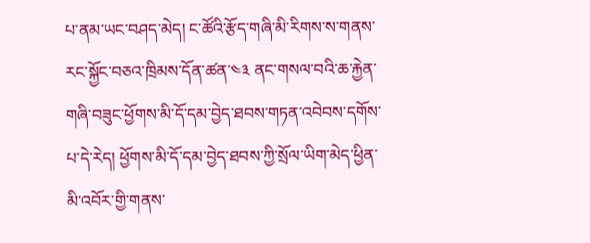པ་ནམ་ཡང་བཤད་མེད། ང་ཚོའི་རྩོད་གཞི་མི་རིགས་ས་གནས་རང་སྐྱོང་བཅའ་ཁྲིམས་དོན་ཚན་༤༣ ནང་གསལ་བའི་ཆ་རྐྱེན་གཞི་བཟུང་ཕྱོགས་མི་དོ་དམ་བྱེད་ཐབས་གཏན་འབེབས་དགོས་པ་དེ་རེད། ཕྱོགས་མི་དོ་དམ་བྱེད་ཐབས་ཀྱི་སྲོལ་ཡིག་མེད་ཕྱིན་མི་འབོར་གྱི་གནས་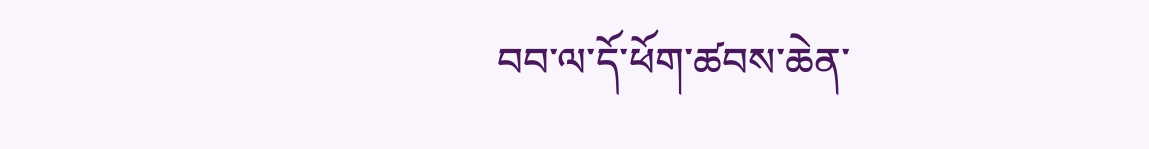བབ་ལ་དོ་ཕོག་ཚབས་ཆེན་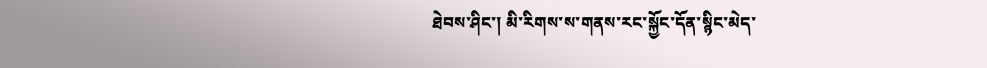ཐེབས་ཤིང་། མི་རིགས་ས་གནས་རང་སྐྱོང་དོན་སྙིང་མེད་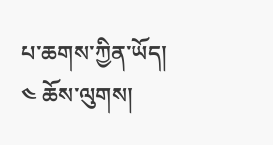པ་ཆགས་ཀྱིན་ཡོད།
༤ ཆོས་ལུགས།